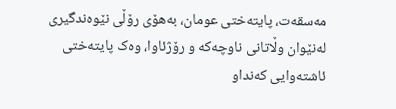مەسقەت، پایتەختی عومان، بەهۆی رۆڵی نێوەندگیری لەنێوان وڵاتانی ناوچەکە و رۆژئاوا، وەک پایتەختی ئاشتەوایی کەنداو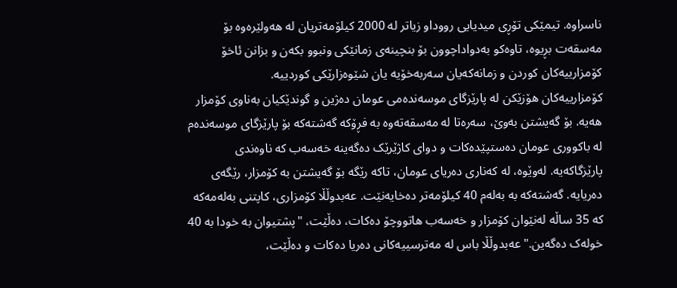ناسراوە. تیمێکی تۆڕی میدیایی رووداو زیاتر لە 2000 کیلۆمەتریان لە هەولێرەوە بۆ مەسقەت بڕیوە، تاوەکو بەدواداچوون بۆ بنچینەی زمانێکی ونبوو بکەن و بزانن ئاخۆ کۆمزارییەکان کوردن و زمانەکەیان سەربەخۆیە یان شێوەزارێکی کوردییە.
کۆمزارییەکان هۆزێکن لە پارێزگای موسەندەمی عومان دەژین و گوندێکیان بەناوی کۆمزار هەیە. بۆ گەیشتن بەوێ، سەرەتا لە مەسقەتەوە بە فڕۆکە گەشتەکە بۆ پارێزگای موسەندەم لە باکووری عومان دەستپێدەکات و دوای کاژێرێک دەگەینە خەسەب کە ناوەندی پارێزگاکەیە. لەوێوە، لە کەناری دەریای عومان، تاکە رێگە بۆ گەیشتن بە کۆمزار، رێگەی دەریایە. گەشتەکە بە بەلەم 40 کیلۆمەتر دەخایەنێت. عەبدوڵڵا کۆمزاری، کاپتنی بەلەمەکە کە 35 ساڵە لەنێوان کۆمزار و خەسەب هاتووچۆ دەکات، دەڵێت، "پشتیوان بە خودا بە 40 خولەک دەگەین." عەبدوڵڵا باس لە مەترسییەکانی دەریا دەکات و دەڵێت،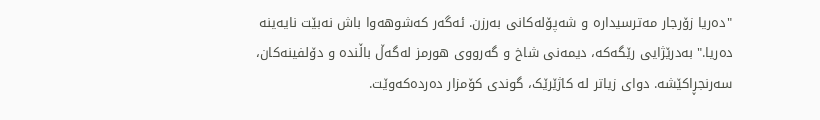"دەریا زۆرجار مەترسیدارە و شەپۆلەکانی بەرزن. ئەگەر کەشوهەوا باش نەبێت نایەینە دەریا." بەدرێژایی رێگەکە، دیمەنی شاخ و گەرووی هورمز لەگەڵ باڵندە و دۆلفینەکان، سەرنجڕاکێشە. دوای زیاتر لە کاژێرێک، گوندی کۆمزار دەردەکەوێت.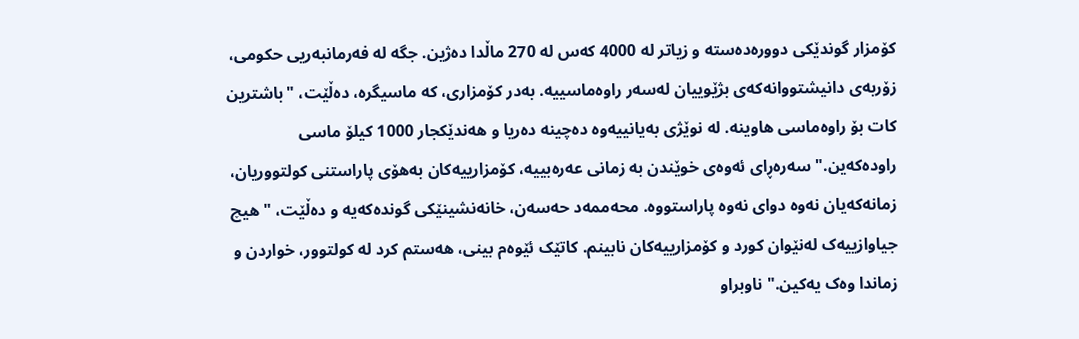کۆمزار گوندێکی دوورەدەستە و زیاتر لە 4000 کەس لە 270 ماڵدا دەژین. جگە لە فەرمانبەریی حکومی، زۆربەی دانیشتووانەکەی بژێوییان لەسەر راوەماسییە. بەدر کۆمزاری، کە ماسیگرە، دەڵێت، "باشترین کات بۆ راوەماسی هاوینە. لە نوێژی بەیانییەوە دەچینە دەریا و هەندێکجار 1000 کیلۆ ماسی راودەکەین." سەرەڕای ئەوەی خوێندن بە زمانی عەرەبییە، کۆمزارییەکان بەهۆی پاراستنی کولتووریان، زمانەکەیان نەوە دوای نەوە پاراستووە. محەممەد حەسەن، خانەنشینێکی گوندەکەیە و دەڵێت، "هیچ جیاوازییەک لەنێوان کورد و کۆمزارییەکان نابینم. کاتێک ئێوەم بینی، هەستم کرد لە کولتوور، خواردن و زماندا وەک یەکین." ناوبراو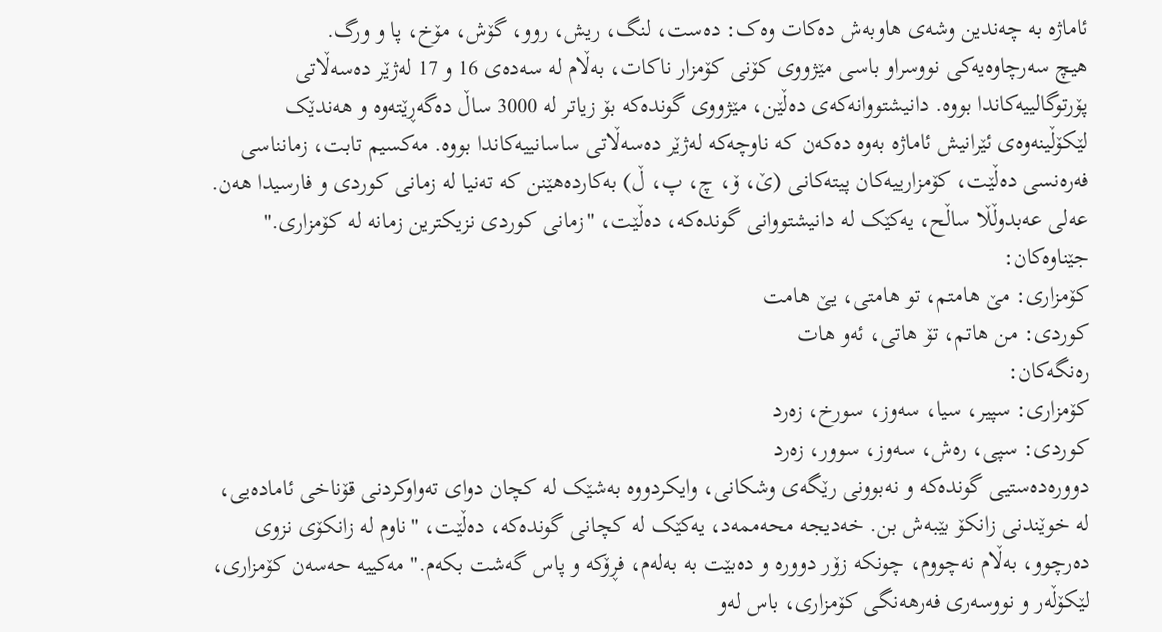ئاماژە بە چەندین وشەی هاوبەش دەکات وەک: دەست، لنگ، ریش، روو، گۆش، مۆخ، پا و ورگ.
هیچ سەرچاوەیەکی نووسراو باسی مێژووی کۆنی کۆمزار ناکات، بەڵام لە سەدەی 16 و 17 لەژێر دەسەڵاتی پۆرتوگالییەکاندا بووە. دانیشتووانەکەی دەڵێن، مێژووی گوندەکە بۆ زیاتر لە 3000 ساڵ دەگەڕێتەوە و هەندێک لێکۆڵینەوەی ئێرانیش ئاماژە بەوە دەکەن کە ناوچەکە لەژێر دەسەڵاتی ساسانییەکاندا بووە. مەکسیم تابت، زمانناسی فەرەنسی دەڵێت، کۆمزارییەکان پیتەکانی (ێ، ۆ، چ، پ، ڵ) بەکاردەهێنن کە تەنیا لە زمانی کوردی و فارسیدا هەن. عەلی عەبدوڵڵا ساڵح، یەکێک لە دانیشتووانی گوندەکە، دەڵێت، "زمانی کوردی نزیکترین زمانە لە کۆمزاری."
جێناوەکان:
کۆمزاری: مێ هامتم، تو هامتی، یێ هامت
کوردی: من هاتم، تۆ هاتی، ئەو هات
رەنگەکان:
کۆمزاری: سپیر، سیا، سەوز، سورخ، زەرد
کوردی: سپی، رەش، سەوز، سوور، زەرد
دوورەدەستیی گوندەکە و نەبوونی رێگەی وشکانی، وایکردووە بەشێک لە کچان دوای تەواوکردنی قۆناخی ئامادەیی، لە خوێندنی زانکۆ بێبەش بن. خەدیجە محەممەد، یەکێک لە کچانی گوندەکە، دەڵێت، "ناوم لە زانکۆی نزوی دەرچوو، بەڵام نەچووم، چونکە زۆر دوورە و دەبێت بە بەلەم، فڕۆکە و پاس گەشت بکەم." مەکییە حەسەن کۆمزاری، لێکۆڵەر و نووسەری فەرهەنگی کۆمزاری، باس لەو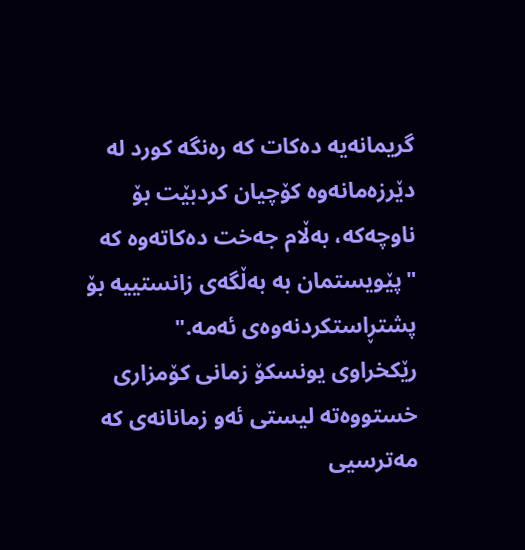گریمانەیە دەکات کە رەنگە کورد لە دێرزەمانەوە کۆچیان کردبێت بۆ ناوچەکە، بەڵام جەخت دەکاتەوە کە "پێویستمان بە بەڵگەی زانستییە بۆ پشتڕاستکردنەوەی ئەمە."
رێکخراوی یونسکۆ زمانی کۆمزاری خستووەتە لیستی ئەو زمانانەی کە مەترسیی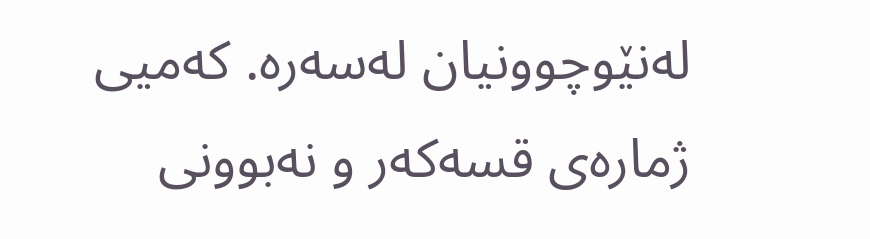لەنێوچوونیان لەسەرە. کەمیی ژمارەی قسەکەر و نەبوونی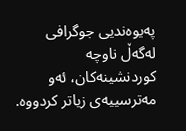پەیوەندیی جوگرافی لەگەڵ ناوچە کوردنشینەکان، ئەو مەترسییەی زیاتر کردووە.